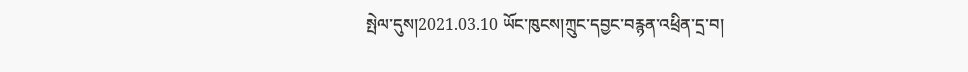སྤེལ་དུས།2021.03.10 ཡོང་ཁུངས།ཀྲུང་དབྱང་བརྙན་འཕྲིན་དྲ་བ།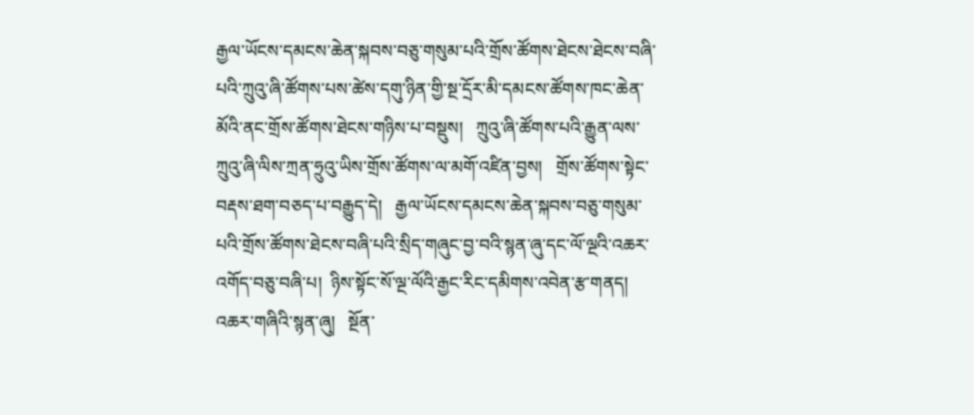རྒྱལ་ཡོངས་དམངས་ཆེན་སྐབས་བཅུ་གསུམ་པའི་གྲོས་ཚོགས་ཐེངས་ཐེངས་བཞི་པའི་ཀྲུའུ་ཞི་ཚོགས་པས་ཚེས་དགུ་ཉིན་གྱི་སྔ་དྲོར་མི་དམངས་ཚོགས་ཁང་ཆེན་མོའི་ནང་གྲོས་ཚོགས་ཐེངས་གཉིས་པ་བསྡུས།   ཀྲུའུ་ཞི་ཚོགས་པའི་རྒྱུན་ལས་ཀྲུའུ་ཞི་ལིས་ཀྲན་ཧྲུའུ་ཡིས་གྲོས་ཚོགས་ལ་མགོ་འཛིན་བྱས།   གྲོས་ཚོགས་སྟེང་བརྡས་ཐག་བཅད་པ་བརྒྱུད་དེ།   རྒྱལ་ཡོངས་དམངས་ཆེན་སྐབས་བཅུ་གསུམ་པའི་གྲོས་ཚོགས་ཐེངས་བཞི་པའི་སྲིད་གཞུང་བྱ་བའི་སྙན་ཞུ་དང་ལོ་ལྔའི་འཆར་འགོད་བཅུ་བཞི་པ།  ཉིས་སྟོང་སོ་ལྔ་ལོའི་རྒྱང་རིང་དམིགས་འབེན་རྩ་གནད།   འཆར་གཞིའི་སྙན་ཞུ།   སྔོན་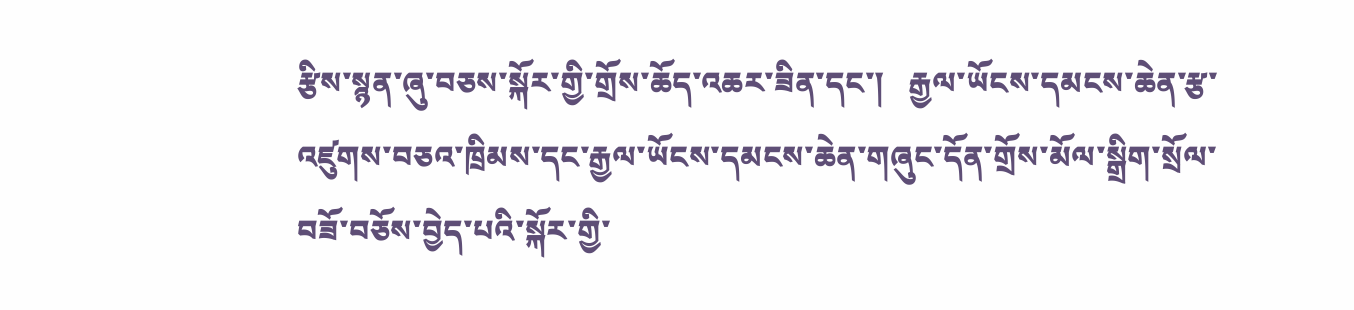རྩིས་སྙན་ཞུ་བཅས་སྐོར་གྱི་གྲོས་ཆོད་འཆར་ཟིན་དང་།   རྒྱལ་ཡོངས་དམངས་ཆེན་རྩ་འཛུགས་བཅའ་ཁྲིམས་དང་རྒྱལ་ཡོངས་དམངས་ཆེན་གཞུང་དོན་གྲོས་མོལ་སྒྲིག་སྲོལ་བཟོ་བཅོས་བྱེད་པའི་སྐོར་གྱི་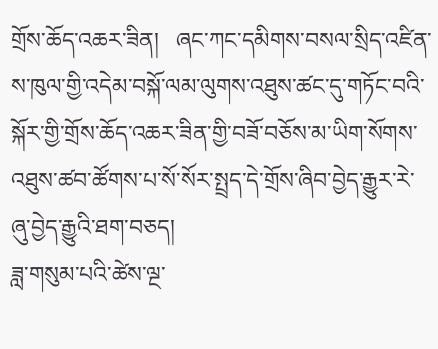གྲོས་ཆོད་འཆར་ཟིན།   ཞང་ཀང་དམིགས་བསལ་སྲིད་འཛིན་ས་ཁུལ་གྱི་འདེམ་བསྐོ་ལམ་ལུགས་འཐུས་ཚང་དུ་གཏོང་བའི་སྐོར་གྱི་གྲོས་ཆོད་འཆར་ཟིན་གྱི་བཟོ་བཅོས་མ་ཡིག་སོགས་འཐུས་ཚབ་ཚོགས་པ་སོ་སོར་སྤྲད་དེ་གྲོས་ཞིབ་བྱེད་རྒྱུར་རེ་ཞུ་བྱེད་རྒྱུའི་ཐག་བཅད།
ཟླ་གསུམ་པའི་ཚེས་ལྔ་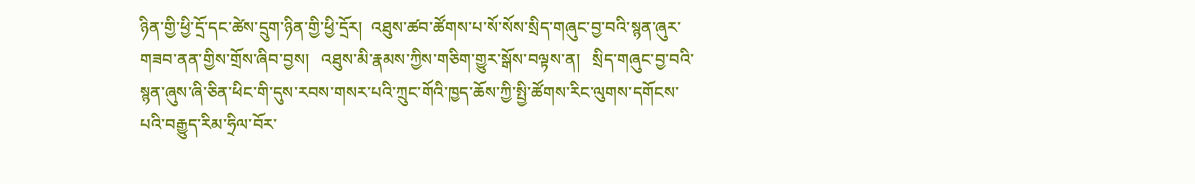ཉིན་གྱི་ཕྱི་དྲོ་དང་ཚེས་དྲུག་ཉིན་གྱི་ཕྱི་དྲོར།  འཐུས་ཚབ་ཚོགས་པ་སོ་སོས་སྲིད་གཞུང་བྱ་བའི་སྙན་ཞུར་གཟབ་ནན་གྱིས་གྲོས་ཞིབ་བྱས།   འཐུས་མི་རྣམས་ཀྱིས་གཅིག་གྱུར་སྒོས་བལྟས་ན།   སྲིད་གཞུང་བྱ་བའི་སྙན་ཞུས་ཞི་ཅིན་ཕིང་གི་དུས་རབས་གསར་པའི་ཀྲུང་གོའི་ཁྱད་ཆོས་ཀྱི་སྤྱི་ཚོགས་རིང་ལུགས་དགོངས་པའི་བརྒྱུད་རིམ་ཧྲིལ་བོར་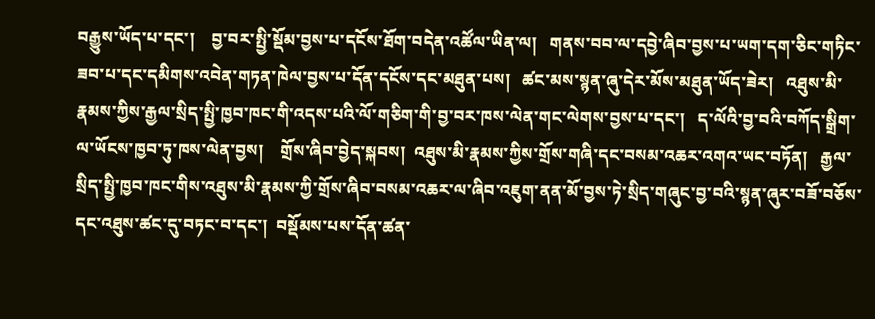བརྒྱུས་ཡོད་པ་དང་།    བྱ་བར་སྤྱི་སྡོམ་བྱས་པ་དངོས་ཐོག་བདེན་འཚོལ་ཡིན་ལ།   གནས་བབ་ལ་དབྱེ་ཞིབ་བྱས་པ་ཡག་དག་ཅིང་གཏིང་ཟབ་པ་དང་དམིགས་འབེན་གཏན་ཁེལ་བྱས་པ་དོན་དངོས་དང་མཐུན་པས།   ཚང་མས་སྙན་ཞུ་དེར་མོས་མཐུན་ཡོད་ཟེར།   འཐུས་མི་རྣམས་ཀྱིས་རྒྱལ་སྲིད་སྤྱི་ཁྱབ་ཁང་གི་འདས་པའི་ལོ་གཅིག་གི་བྱ་བར་ཁས་ལེན་གང་ལེགས་བྱས་པ་དང་།   ད་ལོའི་བྱ་བའི་བཀོད་སྒྲིག་ལ་ཡོངས་ཁྱབ་ཏུ་ཁས་ལེན་བྱས།    གྲོས་ཞིབ་བྱེད་སྐབས།  འཐུས་མི་རྣམས་ཀྱིས་གྲོས་གཞི་དང་བསམ་འཆར་འགའ་ཡང་བཏོན།   རྒྱལ་སྲིད་སྤྱི་ཁྱབ་ཁང་གིས་འཐུས་མི་རྣམས་ཀྱི་གྲོས་ཞིབ་བསམ་འཆར་ལ་ཞིབ་འཇུག་ནན་མོ་བྱས་ཏེ་སྲིད་གཞུང་བྱ་བའི་སྙན་ཞུར་བཟོ་བཅོས་དང་འཐུས་ཚང་དུ་བཏང་བ་དང་།  བསྡོམས་པས་དོན་ཚན་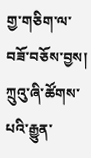གྱ་གཅིག་ལ་བཟོ་བཅོས་བྱས།   ཀྲུའུ་ཞི་ཚོགས་པའི་རྒྱུན་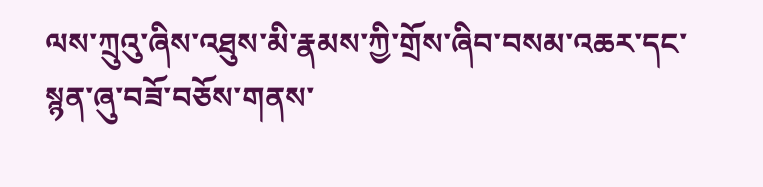ལས་ཀྲུའུ་ཞིས་འཐུས་མི་རྣམས་ཀྱི་གྲོས་ཞིབ་བསམ་འཆར་དང་སྙན་ཞུ་བཟོ་བཅོས་གནས་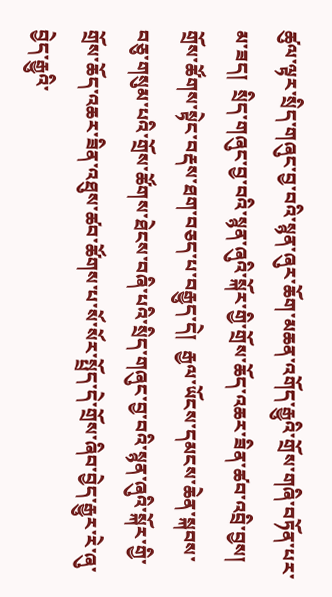ཚུལ་ལྟར་སྲིད་གཞུང་བྱ་བའི་སྙན་ཞུར་ཆོག་མཆན་འགོད་རྒྱུའི་གྲོས་གཞི་བཏོན་པར་མ་ཟད།  སྲིད་གཞུང་བྱ་བའི་སྙན་ཞུའི་སྐོར་གྱི་གྲོས་ཆོད་འཆར་ཟིན་ཚབ་འབྲི་བྱས།  གྲོས་ཚོགས་སྟེང་བརྡས་ཐག་བཅད་པ་བརྒྱུད་དེ།  རྒྱལ་ཡོངས་དམངས་ཆེན་སྐབས་བཅུ་གསུམ་པའི་གྲོས་ཚོགས་ཐེངས་བཞི་པའི་སྲིད་གཞུང་བྱ་བའི་སྙན་ཞུའི་སྐོར་གྱི་གྲོས་ཆོད་འཆར་ཟིན་འཐུས་ཚབ་ཚོགས་པ་སོ་སོར་སྤྲོད་དེ་གྲོས་ཞིབ་བྱེད་རྒྱུར་རེ་ཞུ་བྱེད་རྒྱུའི་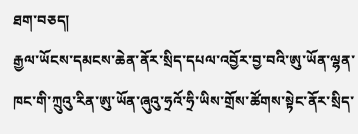ཐག་བཅད།
རྒྱལ་ཡོངས་དམངས་ཆེན་ནོར་སྲིད་དཔལ་འབྱོར་བྱ་བའི་ཨུ་ཡོན་ལྷན་ཁང་གི་ཀྲུའུ་རིན་ཨུ་ཡོན་ཞུའུ་ཧྲའོ་ཧྲི་ཡིས་གྲོས་ཚོགས་སྟེང་ནོར་སྲིད་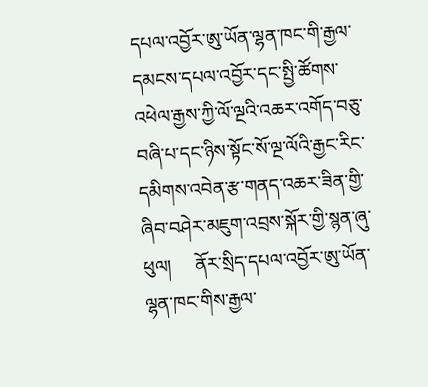དཔལ་འབྱོར་ཨུ་ཡོན་ལྷན་ཁང་གི་རྒྱལ་དམངས་དཔལ་འབྱོར་དང་སྤྱི་ཚོགས་འཕེལ་རྒྱས་ཀྱི་ལོ་ལྔའི་འཆར་འགོད་བཅུ་བཞི་པ་དང་ཉིས་སྟོང་སོ་ལྔ་ལོའི་རྒྱང་རིང་དམིགས་འབེན་རྩ་གནད་འཆར་ཟིན་གྱི་ཞིབ་བཤེར་མཇུག་འབྲས་སྐོར་གྱི་སྙན་ཞུ་ཕུལ།     ནོར་སྲིད་དཔལ་འབྱོར་ཨུ་ཡོན་ལྷན་ཁང་གིས་རྒྱལ་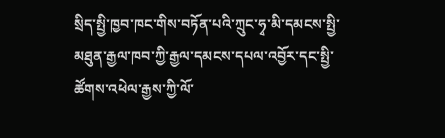སྲིད་སྤྱི་ཁྱབ་ཁང་གིས་བཏོན་པའི་ཀྲུང་ཧྭ་མི་དམངས་སྤྱི་མཐུན་རྒྱལ་ཁབ་ཀྱི་རྒྱལ་དམངས་དཔལ་འབྱོར་དང་སྤྱི་ཚོགས་འཕེལ་རྒྱས་ཀྱི་ལོ་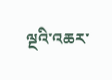ལྔའི་འཆར་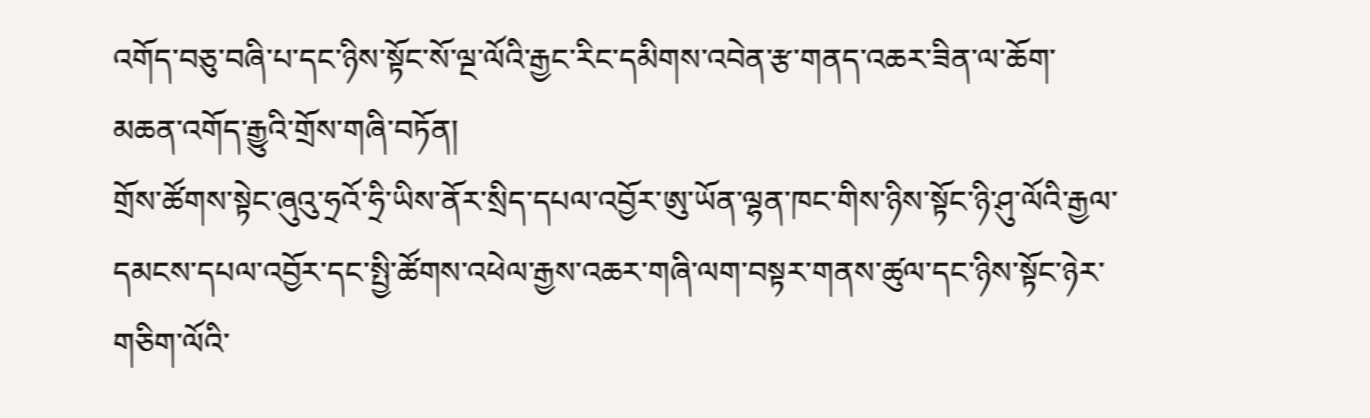འགོད་བཅུ་བཞི་པ་དང་ཉིས་སྟོང་སོ་ལྔ་ལོའི་རྒྱང་རིང་དམིགས་འབེན་རྩ་གནད་འཆར་ཟིན་ལ་ཆོག་མཆན་འགོད་རྒྱུའི་གྲོས་གཞི་བཏོན།
གྲོས་ཚོགས་སྟེང་ཞུའུ་ཧྲའོ་ཧྲི་ཡིས་ནོར་སྲིད་དཔལ་འབྱོར་ཨུ་ཡོན་ལྷན་ཁང་གིས་ཉིས་སྟོང་ཉི་ཤུ་ལོའི་རྒྱལ་དམངས་དཔལ་འབྱོར་དང་སྤྱི་ཚོགས་འཕེལ་རྒྱས་འཆར་གཞི་ལག་བསྟར་གནས་ཚུལ་དང་ཉིས་སྟོང་ཉེར་གཅིག་ལོའི་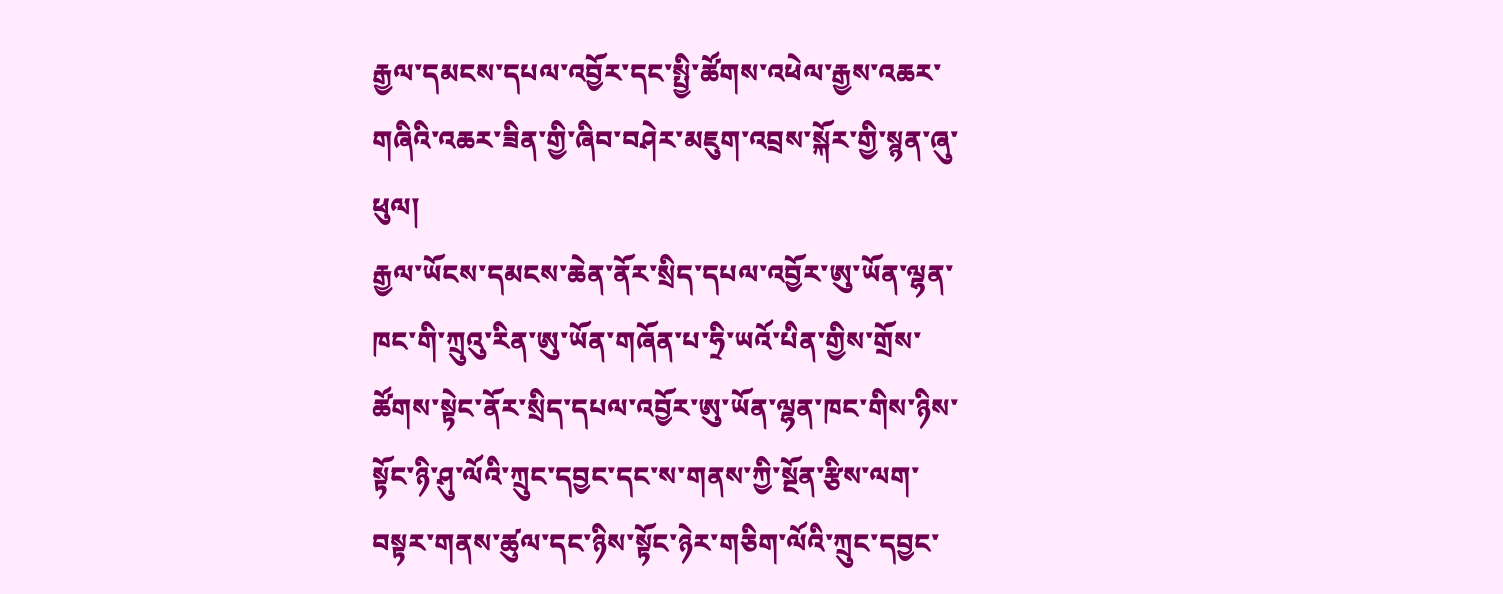རྒྱལ་དམངས་དཔལ་འབྱོར་དང་སྤྱི་ཚོགས་འཕེལ་རྒྱས་འཆར་གཞིའི་འཆར་ཟིན་གྱི་ཞིབ་བཤེར་མཇུག་འབྲས་སྐོར་གྱི་སྙན་ཞུ་ཕུལ།
རྒྱལ་ཡོངས་དམངས་ཆེན་ནོར་སྲིད་དཔལ་འབྱོར་ཨུ་ཡོན་ལྷན་ཁང་གི་ཀྲུའུ་རིན་ཨུ་ཡོན་གཞོན་པ་ཧྲི་ཡའོ་པིན་གྱིས་གྲོས་ཚོགས་སྟེང་ནོར་སྲིད་དཔལ་འབྱོར་ཨུ་ཡོན་ལྷན་ཁང་གིས་ཉིས་སྟོང་ཉི་ཤུ་ལོའི་ཀྲུང་དབྱང་དང་ས་གནས་ཀྱི་སྔོན་རྩིས་ལག་བསྟར་གནས་ཚུལ་དང་ཉིས་སྟོང་ཉེར་གཅིག་ལོའི་ཀྲུང་དབྱང་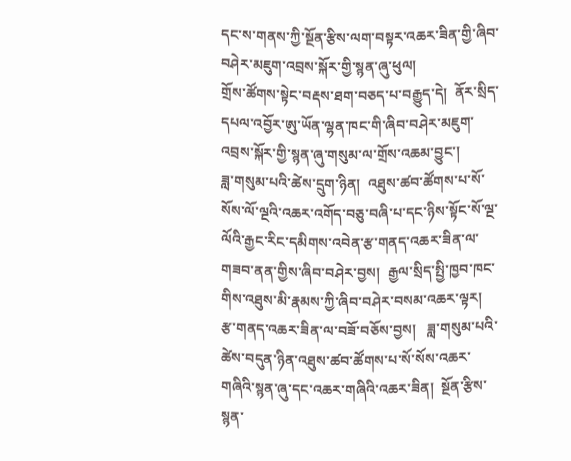དང་ས་གནས་ཀྱི་སྔོན་རྩིས་ལག་བསྟར་འཆར་ཟིན་གྱི་ཞིབ་བཤེར་མཇུག་འབྲས་སྐོར་གྱི་སྙན་ཞུ་ཕུལ།
གྲོས་ཚོགས་སྟེང་བརྡས་ཐག་བཅད་པ་བརྒྱུད་དེ།  ནོར་སྲིད་དཔལ་འབྱོར་ཨུ་ཡོན་ལྷན་ཁང་གི་ཞིབ་བཤེར་མཇུག་འབྲས་སྐོར་གྱི་སྙན་ཞུ་གསུམ་ལ་གྲོས་འཆམ་བྱུང་།
ཟླ་གསུམ་པའི་ཚེས་དྲུག་ཉིན།  འཐུས་ཚབ་ཚོགས་པ་སོ་སོས་ལོ་ལྔའི་འཆར་འགོད་བཅུ་བཞི་པ་དང་ཉིས་སྟོང་སོ་ལྔ་ལོའི་རྒྱང་རིང་དམིགས་འབེན་རྩ་གནད་འཆར་ཟིན་ལ་གཟབ་ནན་གྱིས་ཞིབ་བཤེར་བྱས།  རྒྱལ་སྲིད་སྤྱི་ཁྱབ་ཁང་གིས་འཐུས་མི་རྣམས་ཀྱི་ཞིབ་བཤེར་བསམ་འཆར་ལྟར།   རྩ་གནད་འཆར་ཟིན་ལ་བཟོ་བཅོས་བྱས།   ཟླ་གསུམ་པའི་ཚེས་བདུན་ཉིན་འཐུས་ཚབ་ཚོགས་པ་སོ་སོས་འཆར་གཞིའི་སྙན་ཞུ་དང་འཆར་གཞིའི་འཆར་ཟིན།  སྔོན་རྩིས་སྙན་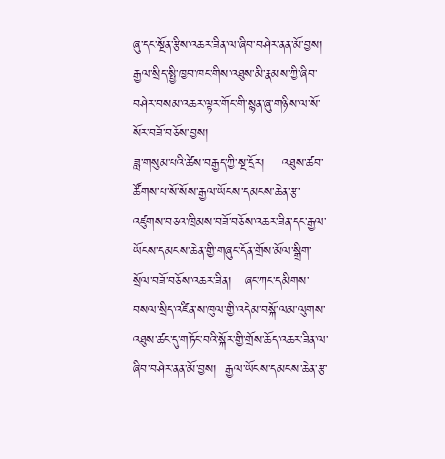ཞུ་དང་སྔོན་རྩིས་འཆར་ཟིན་ལ་ཞིབ་བཤེར་ནན་མོ་བྱས།   རྒྱལ་སྲིད་སྤྱི་ཁྱབ་ཁང་གིས་འཐུས་མི་རྣམས་ཀྱི་ཞིབ་བཤེར་བསམ་འཆར་ལྟར་གོང་གི་སྙན་ཞུ་གཉིས་ལ་སོ་སོར་བཟོ་བཅོས་བྱས།
ཟླ་གསུམ་པའི་ཚེས་བརྒྱད་ཀྱི་སྔ་དྲོར།    འཐུས་ཚབ་ཚོགས་པ་སོ་སོས་རྒྱལ་ཡོངས་དམངས་ཆེན་རྩ་འཛུགས་བཅའ་ཁྲིམས་བཟོ་བཅོས་འཆར་ཟིན་དང་རྒྱལ་ཡོངས་དམངས་ཆེན་གྱི་གཞུང་དོན་གྲོས་མོལ་སྒྲིག་སྲོལ་བཟོ་བཅོས་འཆར་ཟིན།   ཞང་ཀང་དམིགས་བསལ་སྲིད་འཛིན་ས་ཁུལ་གྱི་འདེམ་བསྐོ་ལམ་ལུགས་འཐུས་ཚང་དུ་གཏོང་བའི་སྐོར་གྱི་གྲོས་ཆོད་འཆར་ཟིན་ལ་ཞིབ་བཤེར་ནན་མོ་བྱས།  རྒྱལ་ཡོངས་དམངས་ཆེན་རྩ་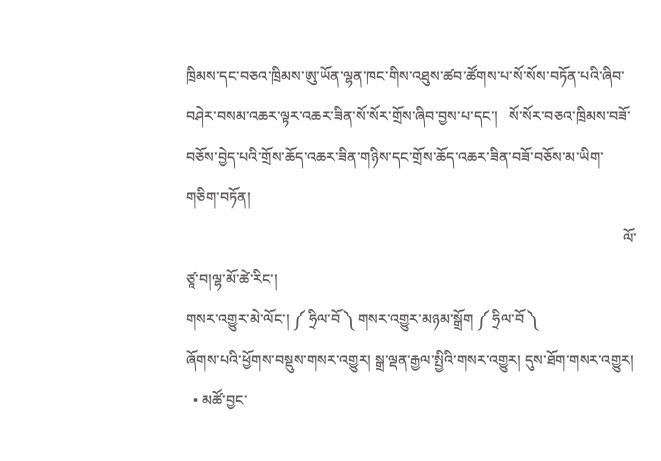ཁྲིམས་དང་བཅའ་ཁྲིམས་ཨུ་ཡོན་ལྷན་ཁང་གིས་འཐུས་ཚབ་ཚོགས་པ་སོ་སོས་བཏོན་པའི་ཞིབ་བཤེར་བསམ་འཆར་ལྟར་འཆར་ཟིན་སོ་སོར་གྲོས་ཞིབ་བྱས་པ་དང་།   སོ་སོར་བཅའ་ཁྲིམས་བཟོ་བཅོས་བྱེད་པའི་གྲོས་ཆོད་འཆར་ཟིན་གཉིས་དང་གྲོས་ཆོད་འཆར་ཟིན་བཟོ་བཅོས་མ་ཡིག་གཅིག་བཏོན།
                                                                                                                        ལོ་ཙཱ་བ།ལྷ་མོ་ཚེ་རིང་།
གསར་འགྱུར་མེ་ལོང་། ༼ ཧྲིལ་བོ ༽ གསར་འགྱུར་མཉམ་སྒྲོག ༼ ཧྲིལ་བོ ༽
ཞོགས་པའི་ཕྱོགས་བསྡུས་གསར་འགྱུར། སྒྲ་ལྡན་རྒྱལ་སྤྱིའི་གསར་འགྱུར། དུས་ཐོག་གསར་འགྱུར།
  • མཚོ་བྱང་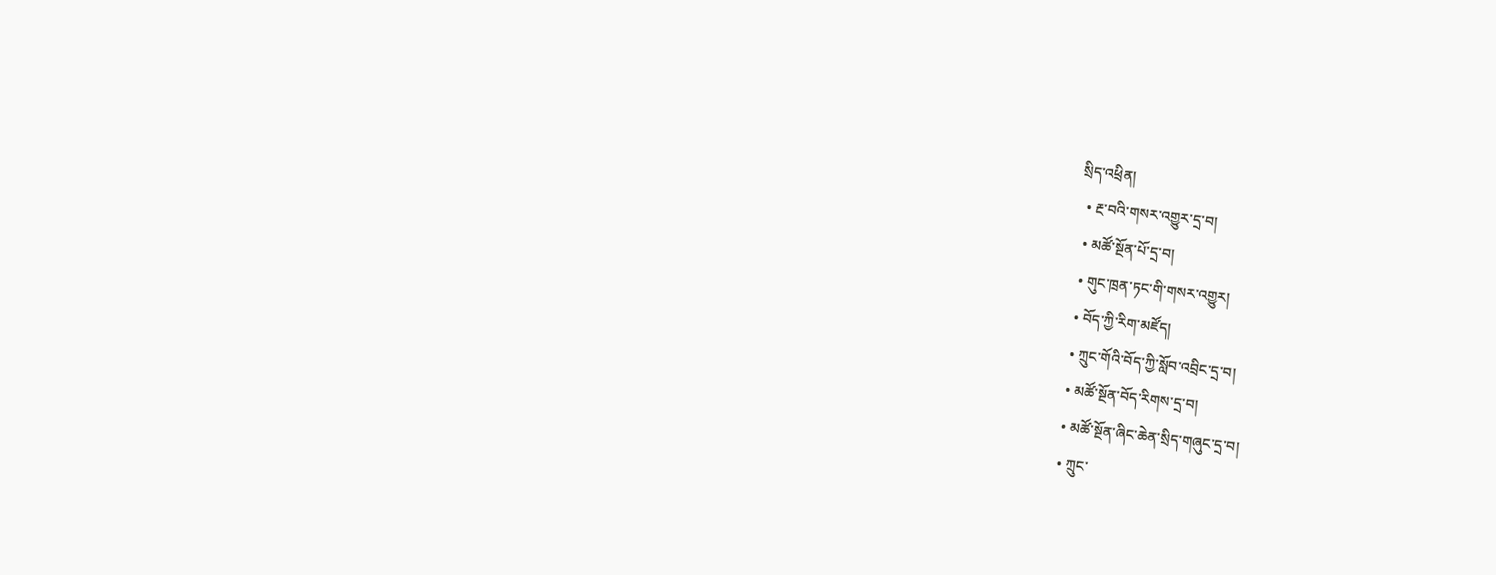སྲིད་འཕྲིན།
  • རྔ་བའི་གསར་འགྱུར་དྲ་བ།
  • མཚོ་སྔོན་པོ་དྲ་བ།
  • གུང་ཁྲན་ཏང་གི་གསར་འགྱུར།
  • བོད་ཀྱི་རིག་མཛོད།
  • ཀྲུང་གོའི་བོད་ཀྱི་སློབ་འབྲིང་དྲ་བ།
  • མཚོ་སྔོན་བོད་རིགས་དྲ་བ།
  • མཚོ་སྔོན་ཞིང་ཆེན་སྲིད་གཞུང་དྲ་བ།
  • ཀྲུང་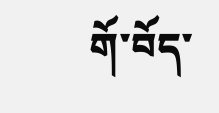གོ་བོད་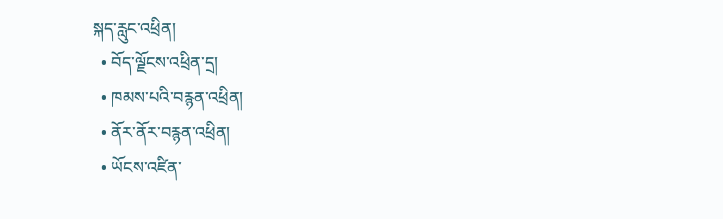སྐད་རླུང་འཕྲིན།
  • བོད་ལྗོངས་འཕྲིན་དྲ།
  • ཁམས་པའི་བརྙན་འཕྲིན།
  • ནོར་ནོར་བརྙན་འཕྲིན།
  • ཡོངས་འཛིན་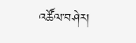འཚོལ་བཤེར།